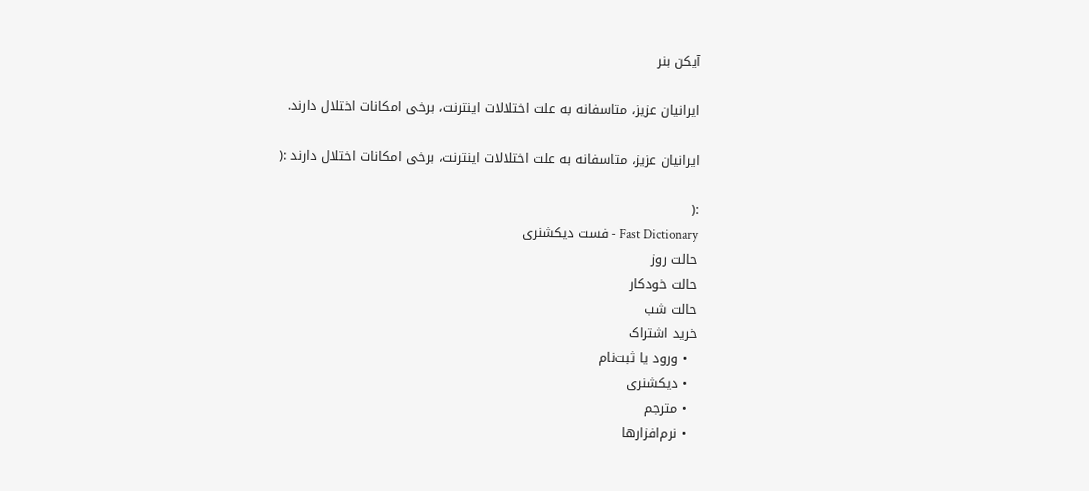آیکن بنر

ایرانیان عزیز، متاسفانه به علت اختلالات اینترنت، برخی امکانات اختلال دارند.

ایرانیان عزیز، متاسفانه به علت اختلالات اینترنت، برخی امکانات اختلال دارند :(

:(
Fast Dictionary - فست دیکشنری
حالت روز
حالت خودکار
حالت شب
خرید اشتراک
  • ورود یا ثبت‌نام
  • دیکشنری
  • مترجم
  • نرم‌افزار‌ها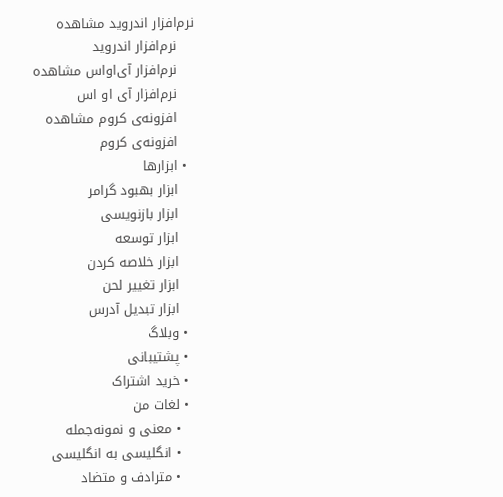نرم‌افزار اندروید مشاهده
    نرم‌افزار اندروید
    نرم‌افزار آی‌او‌اس مشاهده
    نرم‌افزار آی او اس
    افزونه‌ی کروم مشاهده
    افزونه‌ی کروم
  • ابزارها
    ابزار بهبود گرامر
    ابزار بازنویسی
    ابزار توسعه
    ابزار خلاصه کردن
    ابزار تغییر لحن
    ابزار تبدیل آدرس
  • وبلاگ
  • پشتیبانی
  • خرید اشتراک
  • لغات من
    • معنی و نمونه‌جمله
    • انگلیسی به انگلیسی
    • مترادف و متضاد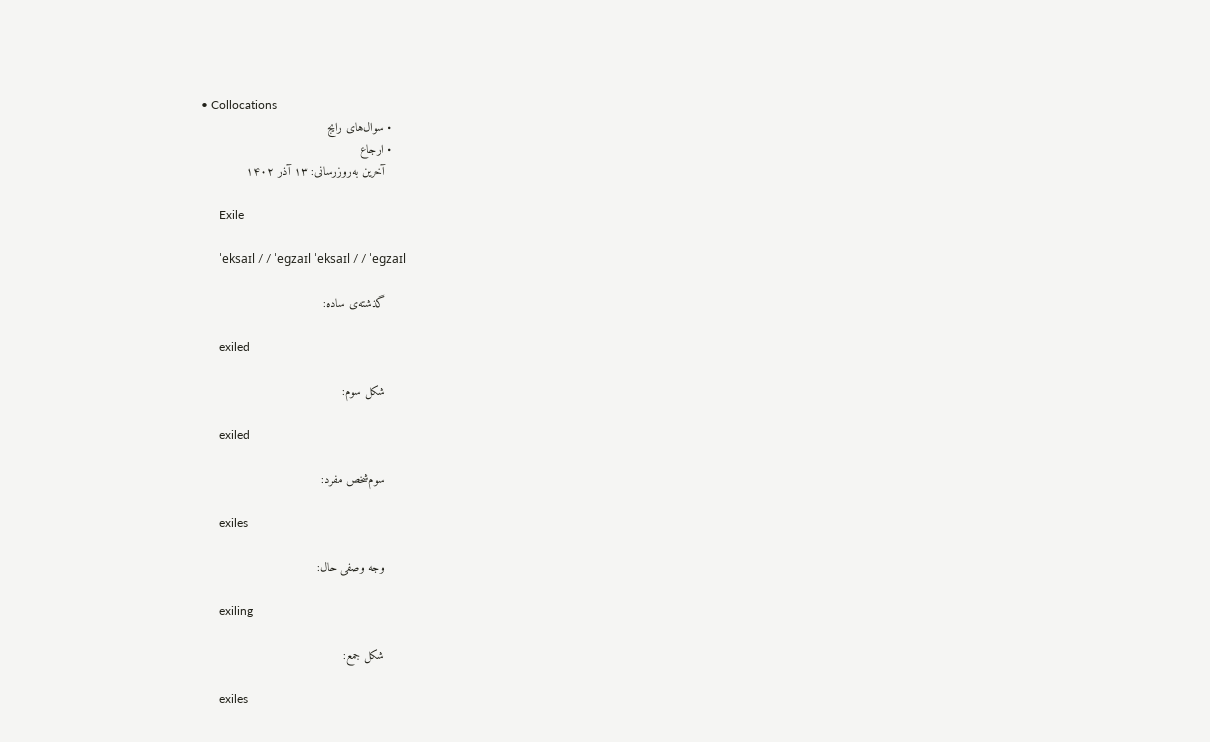• Collocations
    • سوال‌های رایج
    • ارجاع
      آخرین به‌روزرسانی: ۱۳ آذر ۱۴۰۲

      Exile

      ˈeksaɪl / / ˈeɡzaɪl ˈeksaɪl / / ˈeɡzaɪl

      گذشته‌ی ساده:

      exiled

      شکل سوم:

      exiled

      سوم‌شخص مفرد:

      exiles

      وجه وصفی حال:

      exiling

      شکل جمع:

      exiles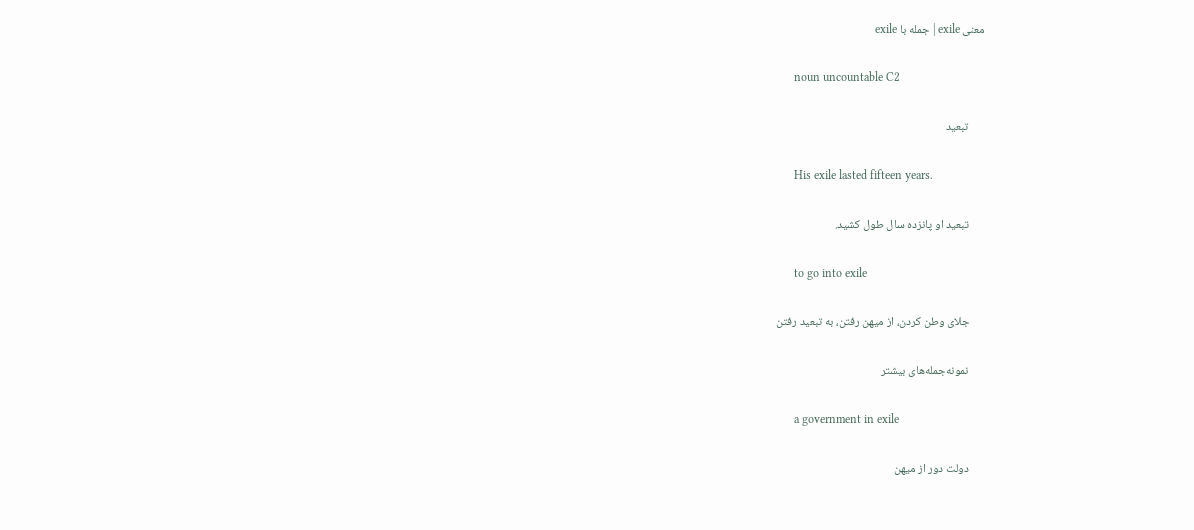معنی exile | جمله با exile

      noun uncountable C2

      تبعید

      His exile lasted fifteen years.

      تبعید او پانزده سال طول کشید.

      to go into exile

      جلای وطن کردن، از میهن رفتن، به تبعید رفتن

      نمونه‌جمله‌های بیشتر

      a government in exile

      دولت دور از میهن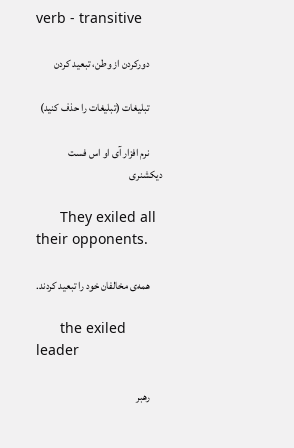verb - transitive

      دورکردن از وطن، تبعید کردن

      تبلیغات (تبلیغات را حذف کنید)

      نرم افزار آی او اس فست دیکشنری

      They exiled all their opponents.

      همه‌ی مخالفان خود را تبعید کردند.

      the exiled leader

      رهبر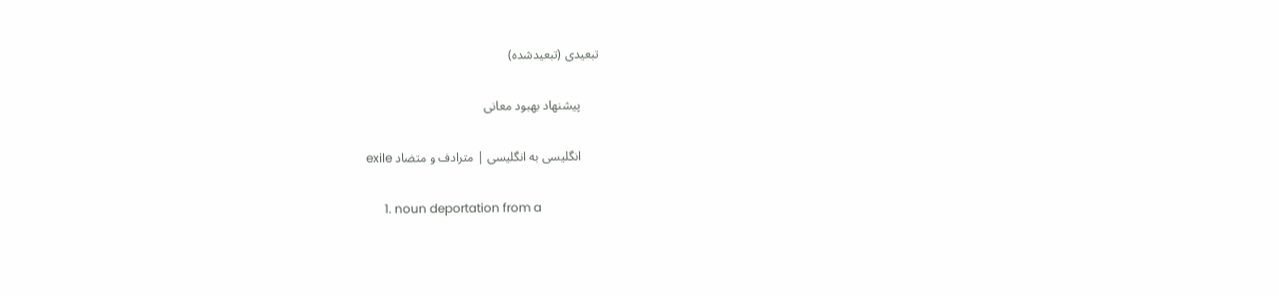تبعیدی (تبعیدشده)

      پیشنهاد بهبود معانی

      انگلیسی به انگلیسی | مترادف و متضاد exile

      1. noun deportation from a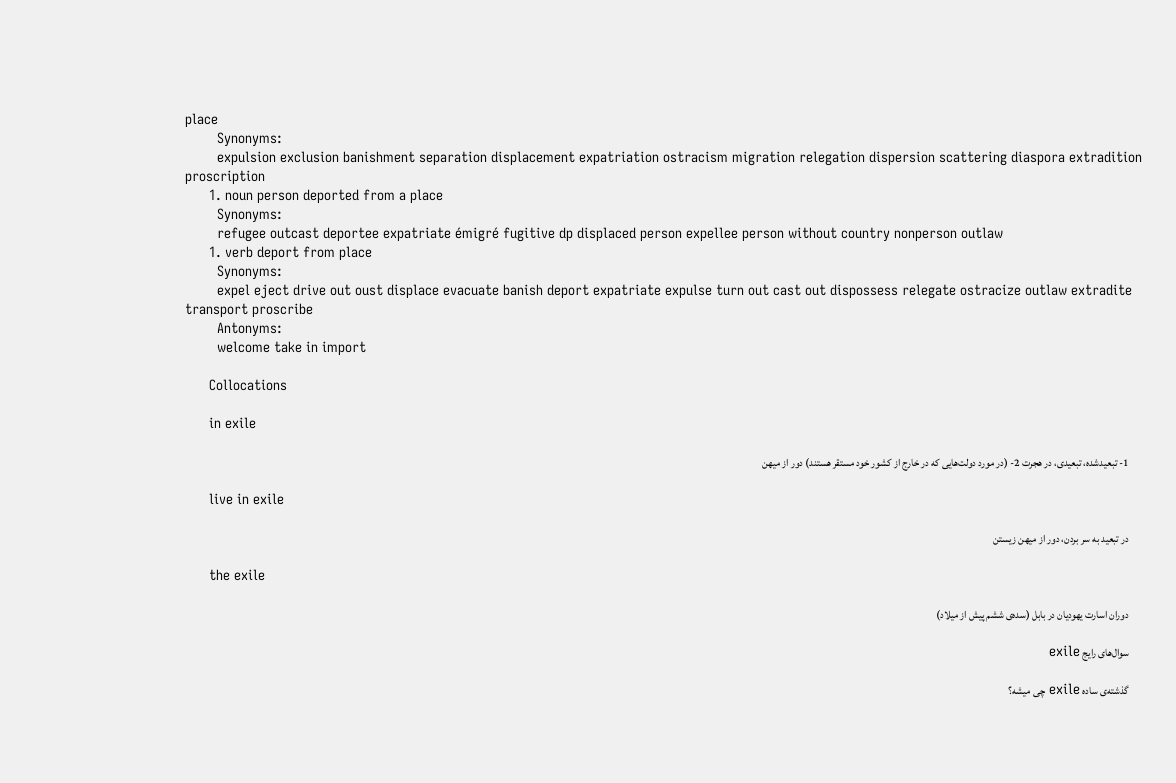place
        Synonyms:
        expulsion exclusion banishment separation displacement expatriation ostracism migration relegation dispersion scattering diaspora extradition proscription
      1. noun person deported from a place
        Synonyms:
        refugee outcast deportee expatriate émigré fugitive dp displaced person expellee person without country nonperson outlaw
      1. verb deport from place
        Synonyms:
        expel eject drive out oust displace evacuate banish deport expatriate expulse turn out cast out dispossess relegate ostracize outlaw extradite transport proscribe
        Antonyms:
        welcome take in import

      Collocations

      in exile

      1- تبعیدشده، تبعیدی، در هجرت 2- (در مورد دولت‌هایی که در خارج از کشور خود مستقر هستند) دور از میهن

      live in exile

      در تبعید به سر بردن، دور از میهن زیستن

      the exile

      دوران اسارت یهودیان در بابل (سده‌ی ششم پیش از میلاد)

      سوال‌های رایج exile

      گذشته‌ی ساده exile چی میشه؟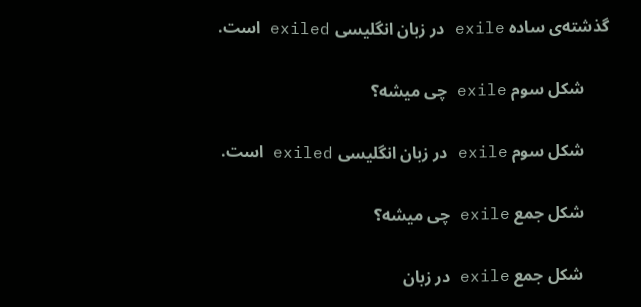گذشته‌ی ساده exile در زبان انگلیسی exiled است.

      شکل سوم exile چی میشه؟

      شکل سوم exile در زبان انگلیسی exiled است.

      شکل جمع exile چی میشه؟

      شکل جمع exile در زبان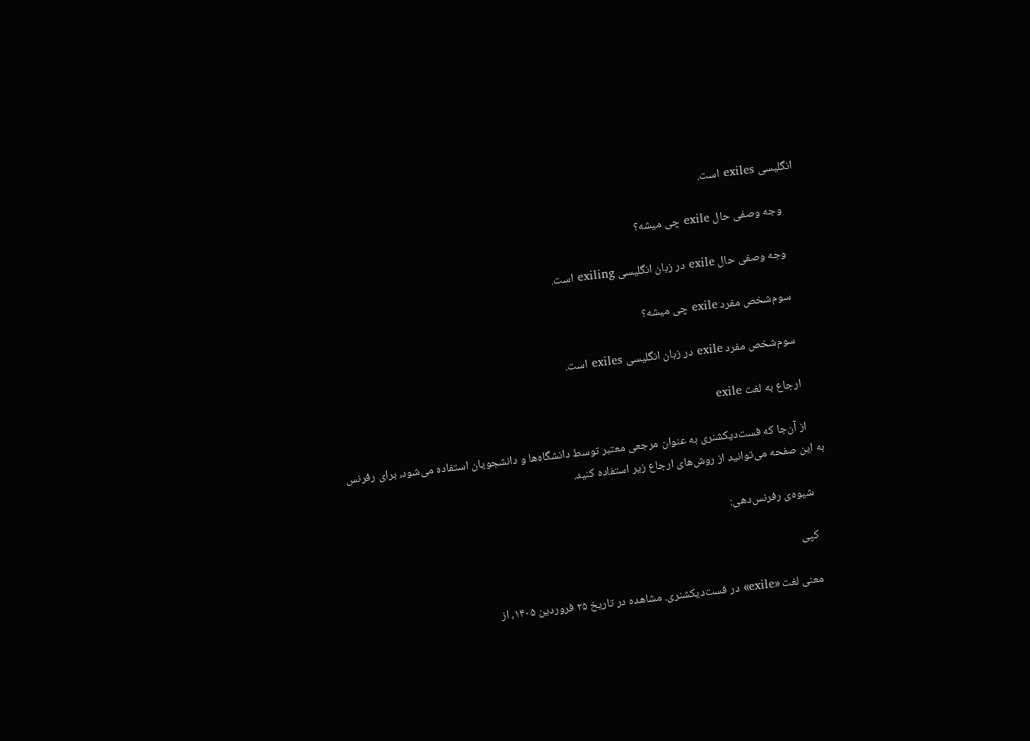انگلیسی exiles است.

      وجه وصفی حال exile چی میشه؟

      وجه وصفی حال exile در زبان انگلیسی exiling است.

      سوم‌شخص مفرد exile چی میشه؟

      سوم‌شخص مفرد exile در زبان انگلیسی exiles است.

      ارجاع به لغت exile

      از آن‌جا که فست‌دیکشنری به عنوان مرجعی معتبر توسط دانشگاه‌ها و دانشجویان استفاده می‌شود، برای رفرنس به این صفحه می‌توانید از روش‌های ارجاع زیر استفاده کنید.

      شیوه‌ی رفرنس‌دهی:

      کپی

      معنی لغت «exile» در فست‌دیکشنری. مشاهده در تاریخ ۲۵ فروردین ۱۴۰۵، از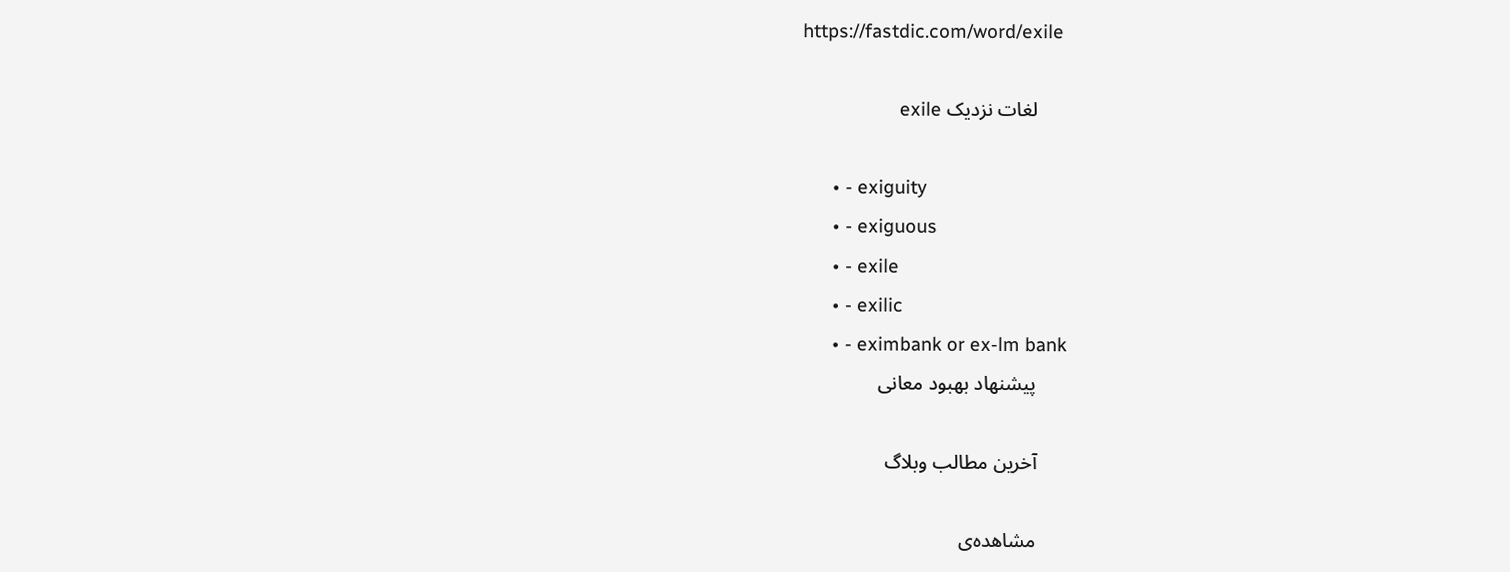https://fastdic.com/word/exile

      لغات نزدیک exile

      • - exiguity
      • - exiguous
      • - exile
      • - exilic
      • - eximbank or ex-lm bank
      پیشنهاد بهبود معانی

      آخرین مطالب وبلاگ

      مشاهده‌ی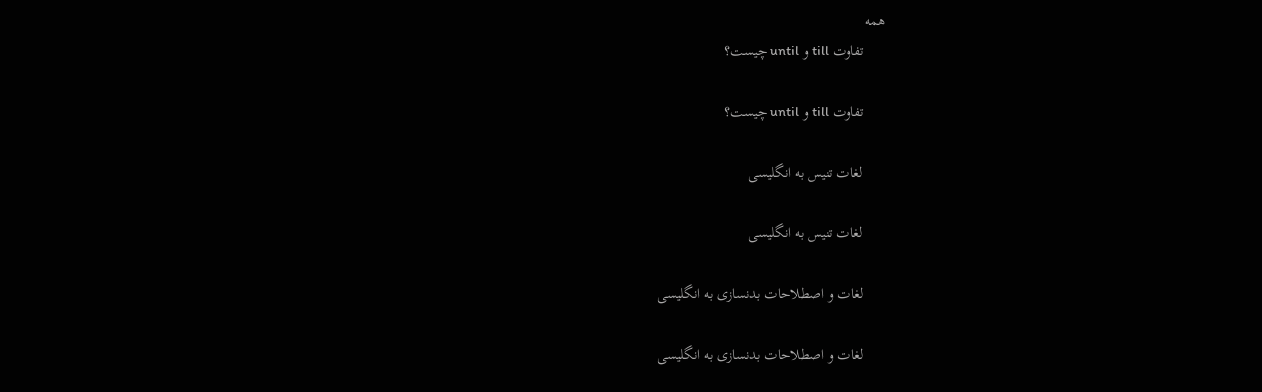همه
      تفاوت till و until چیست؟

      تفاوت till و until چیست؟

      لغات تنیس به انگلیسی

      لغات تنیس به انگلیسی

      لغات و اصطلاحات بدنسازی به انگلیسی

      لغات و اصطلاحات بدنسازی به انگلیسی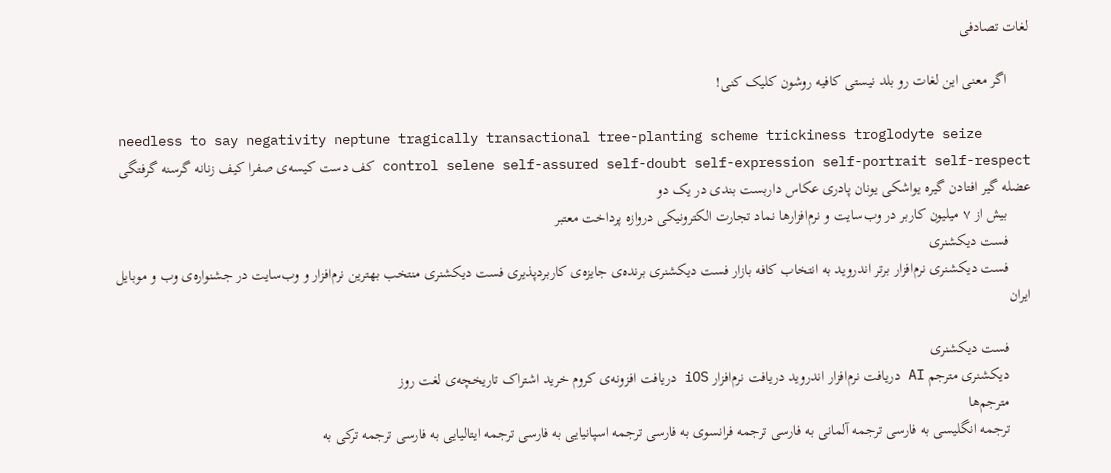لغات تصادفی

      اگر معنی این لغات رو بلد نیستی کافیه روشون کلیک کنی!

      needless to say negativity neptune tragically transactional tree-planting scheme trickiness troglodyte seize control selene self-assured self-doubt self-expression self-portrait self-respect کف دست کیسه‌ی صفرا کیف زنانه گرسنه گرفتگی عضله گیر افتادن گیره یواشکی یونان پادری عکاس داربست بندی در یک دو
      بیش از ۷ میلیون کاربر در وب‌سایت و نرم‌افزارها نماد تجارت الکترونیکی دروازه پرداخت معتبر
      فست دیکشنری
      فست دیکشنری نرم‌افزار برتر اندروید به انتخاب کافه بازار فست دیکشنری برنده‌ی جایزه‌ی کاربرد‌پذیری فست دیکشنری منتخب بهترین نرم‌افزار و وب‌سایت در جشنواره‌ی وب و موبایل ایران

      فست دیکشنری
      دیکشنری مترجم AI دریافت نرم‌افزار اندروید دریافت نرم‌افزار iOS دریافت افزونه‌ی کروم خرید اشتراک تاریخچه‌ی لغت روز
      مترجم‌ها
      ترجمه انگلیسی به فارسی ترجمه آلمانی به فارسی ترجمه فرانسوی به فارسی ترجمه اسپانیایی به فارسی ترجمه ایتالیایی به فارسی ترجمه ترکی به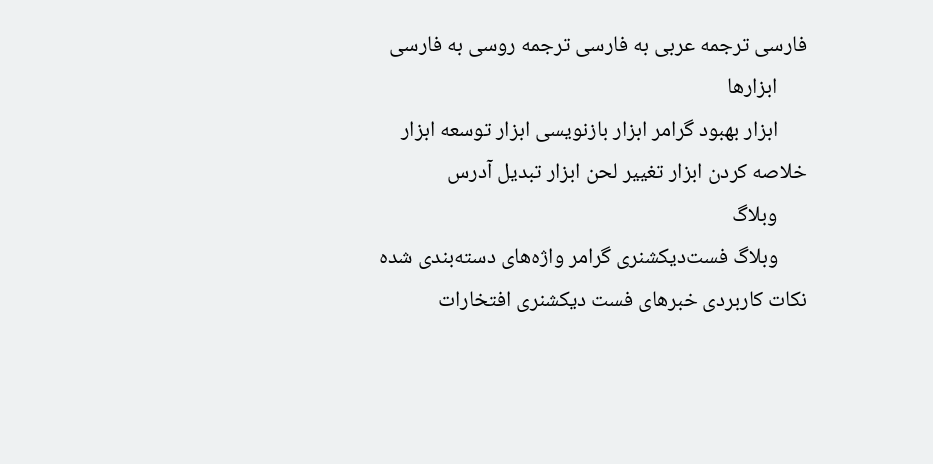فارسی ترجمه عربی به فارسی ترجمه روسی به فارسی
      ابزارها
      ابزار بهبود گرامر ابزار بازنویسی ابزار توسعه ابزار خلاصه کردن ابزار تغییر لحن ابزار تبدیل آدرس
      وبلاگ
      وبلاگ فست‌دیکشنری گرامر واژه‌های دسته‌بندی شده نکات کاربردی خبرهای فست دیکشنری افتخارات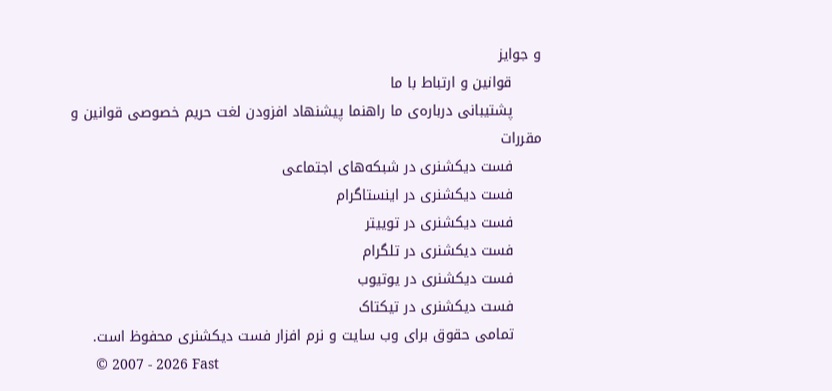و جوایز
      قوانین و ارتباط با ما
      پشتیبانی درباره‌ی ما راهنما پیشنهاد افزودن لغت حریم خصوصی قوانین و مقررات
      فست دیکشنری در شبکه‌های اجتماعی
      فست دیکشنری در اینستاگرام
      فست دیکشنری در توییتر
      فست دیکشنری در تلگرام
      فست دیکشنری در یوتیوب
      فست دیکشنری در تیکتاک
      تمامی حقوق برای وب سایت و نرم افزار فست دیکشنری محفوظ است.
      © 2007 - 2026 Fast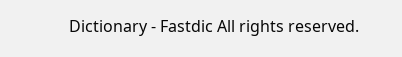Dictionary - Fastdic All rights reserved.